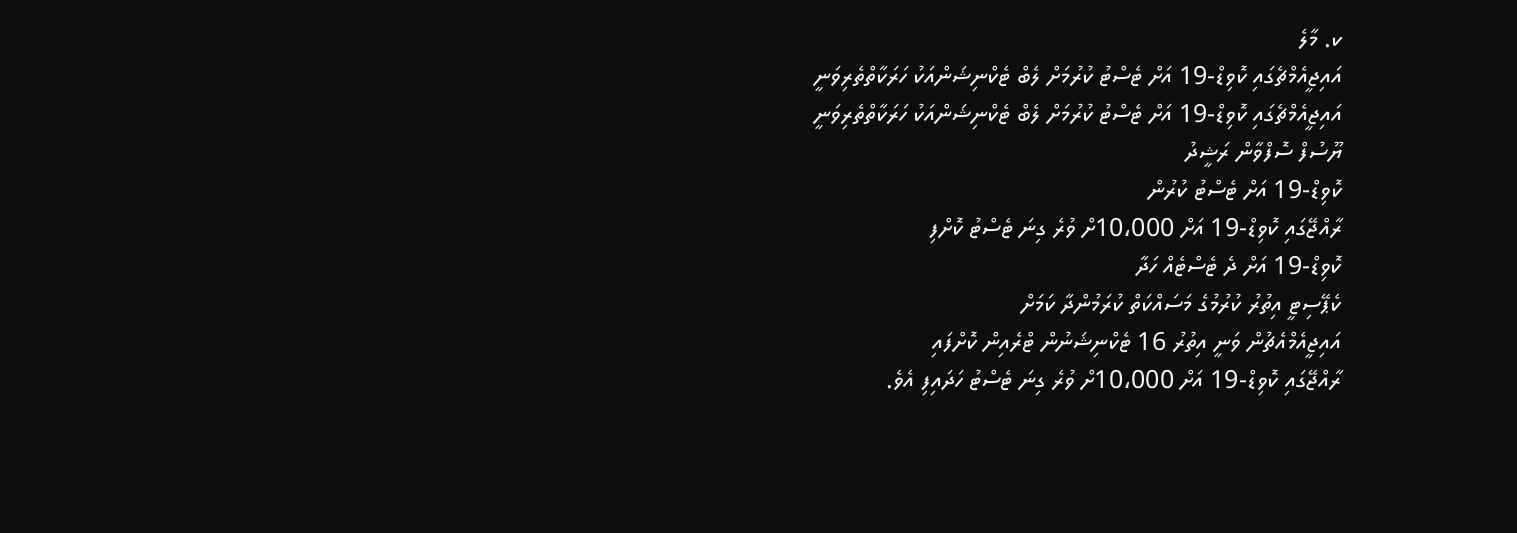ކ. މާލެ
އައިޖީއެމްޗެގައި ކޮވިޑް-19 އަށް ޓެސްޓު ކުރުމަށް ލެބް ޓެކްނިޝަންއަކު ހަރަކާތްތެރިވަނީ
އައިޖީއެމްޗެގައި ކޮވިޑް-19 އަށް ޓެސްޓު ކުރުމަށް ލެބް ޓެކްނިޝަންއަކު ހަރަކާތްތެރިވަނީ
ޔޫސުފް ސޮފްވާން ރަޝީދު
ކޮވިޑް-19 އަށް ޓެސްޓު ކުރުން
ރާއްޖޭގައި ކޮވިޑް-19 އަށް 10،000ށް ވުރެ ގިނަ ޓެސްޓު ކޮށްފި
ކޮވިޑް-19 އަށް ދެ ޓެސްޓެއް ހަދާ
ކެޕޭސިޓީ އިތުރު ކުރުމުގެ މަސައްކަތް ކުރަމުންދާ ކަމަށް
އައިޖީއެމްއެޗުން ވަނީ އިތުރު 16 ޓެކްނިޝަނުން ޓްރެއިން ކޮށްފައި
ރާއްޖޭގައި ކޮވިޑް-19 އަށް 10،000ށް ވުރެ ގިނަ ޓެސްޓު ހަދައިފި އެވެ.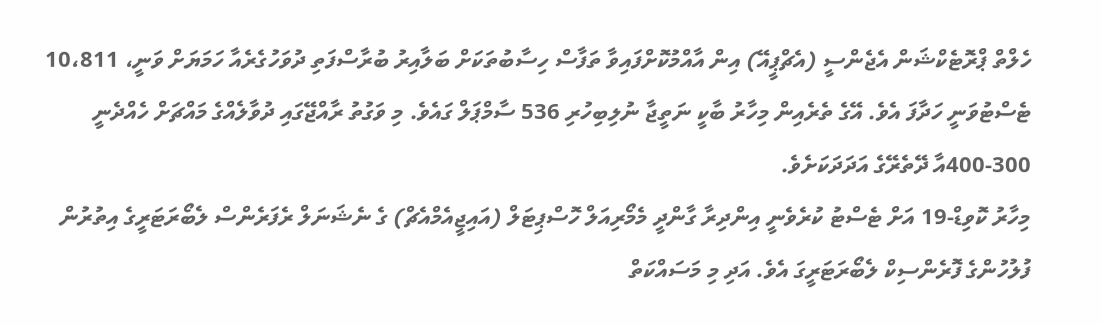ހެލްތް ޕްރޮޓެކްޝަން އެޖެންސީ (އެޗްޕީއޭ) އިން އާއްމުކޮށްފައިވާ ތަފާސް ހިސާބުތަކަށް ބަލާއިރު ބުރާސްފަތި ދުވަހުގެރެއާ ހަމަޔަށް ވަނީ، 10،811 ޓެސްޓުވަނީ ހަދާފަ އެވެ. އޭގެ ތެރެއިން މިހާރު ބާކީ ނަތީޖާ ނުލިބިހުރި 536 ސާމްޕަލް ގައެވެ. މި ވަގުތު ރާއްޖޭގައި ދުވާލެއްގެ މައްޗަށް ހެއްދެނީ 300-400އާ ދޭތެރޭގެ އަދަދަކަށެވެ.
މިހާރު ކޮވިޑް-19 އަށް ޓެސްޓު ކުރެވެނީ އިންދިރާ ގާންދީ މެމޯރިއަލް ހޮސްޕިޓަލް (އައިޖީއެމްއެޗް) ގެ ނެޝަނަލް ރެފަރެންސް ލެބޯރަޓަރީގެ އިތުރުން ފުލުހުންގެ ފޮރެންސިކް ލެބޯރަޓަރީގަ އެވެ. އަދި މި މަސައްކަތް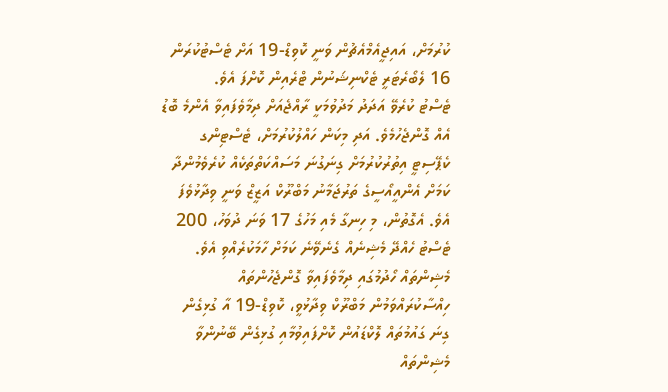ކުރުމަށް، އައިޖީއެމްއެޗުން ވަނީ ކޮވިޑް-19 އަށް ޓެސްޓުކުރަން 16 ލެބޯރެޓަރީ ޓެކްނިޝަނުން ޓްރެއިން ކޮށްފަ އެވެ.
ޓެސްޓު ކުރެވޭ އަދަދު މަދުވުމަކީ ރާއްޖެއަށް ދިމާވެފައިވާ އެންމެ ބޮޑު އެއް ގޮންޖެހުމެވެ. އަދި މިކަން ހައްލުކުރުމަށް، ޓެސްޓިންގ ކެޕޭސިޓީ އިތުރުކުރުމަށް ގިނަގުނަ މަސައްކަތްތަކެއް ކުރެވެމުންދާ ކަމަށް އެންއީއޯސީގެ ތަރުޖަމާނު މަބްރޫކް އަޒީޒް ވަނީ ވިދާޅުވެފަ އެވެ. އެގޮތުން، މި ހިނގާ މެއި މަހުގެ 17 ވަނަ ދުވަހު، 200 ޓެސްޓު ހެއްދޭ މެޝިނެއް ގެނެވޭނެ ކަމަށް ހާމަކުރެއްވި އެވެ.
މެޝިންތައް ހޯދުމުގައި ދިމާވެފައިވާ ގޮންޖެހުންތައް ހިއްސާކުރައްވަމުން މަބްރޫކް ވިދާޅުވީ، ކޮވިޑް-19 އާ ގުޅިގެން ގިނަ ގައުމުތައް ލޮކްޑައުން ކޮށްފައިވުމާއި ގުޅިގެން ބޭނުންވާ މެޝިންތައް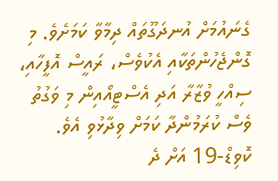ގެނައުމަށް އުނދަގޫތައް ދިމާވާ ކަމަށެވެ. މި ގޮންޖެހުންތަކާއި އެކުވެސް، ރައީސް އޮފީހާއި، ސިއްހީ ވުޒާރާ އަދި އެސްޓީއޯއިން މި ވަގުތު ވެސް ކުރަމުންދާ ކަމަށް ވިދާޅުވި އެވެ.
ކޮވިޑް-19 އަށް ދެ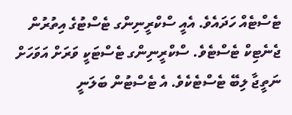ޓެސްޓެއް ހަދައެވެ. އެއީ ސްކްރީނިންގ ޓެސްޓުގެ އިތުރުން ޖެނެޓިކް ޓެސްޓެވެ. ސްކްރީނިންގ ޓެސްޓަކީ ވަރަށް އަވަހަށް ނަތީޖާ ލިބޭ ޓެސްޓެކެވެ. އެ ޓެސްޓުން ބަލަނީ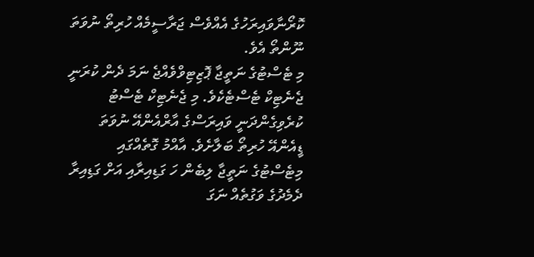ކޮރޯނާވައިރަހުގެ އެއްވެސް ޖަރާސީމެއް ހުރިތޯ ނުވަތަ ނޫންތޯ އެވެ.
މި ޓެސްޓުގެ ނަތީޖާ ޕޮޒިޓިވްވެއްޖެ ނަމަ ދެން ކުރަނީ ޖެނެޓިކް ޓެސްޓެކެވެ. މި ޖެނެޓިކް ޓެސްޓު ކުރެވިގެންދަނީ ވައިރަސްގެ އާރްއެންއޭ ނުވަތަ ޑީއެންއޭ ހުރިތޯ ބަލާށެވެ. އާއްމު ގޮތެއްގައި މިޓެސްޓުގެ ނަތީޖާ ލިބެން ހަ ގަޑިއިރާއި އަށް ގަޑިއިރާ ދެމެދުގެ ވަގުތެއް ނަގަ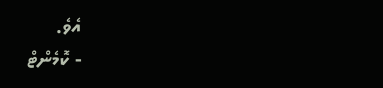އެވެ.
- ކޮމެންޓް